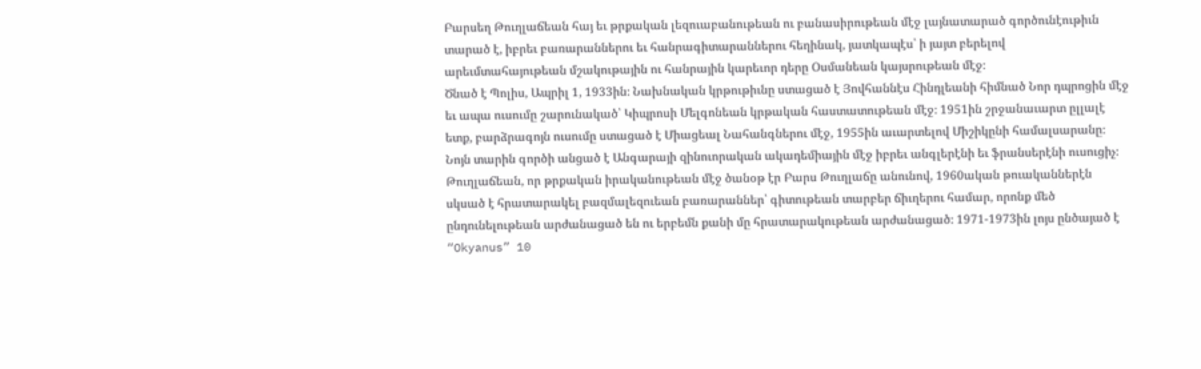Բարսեղ Թուղլաճեան հայ եւ թրքական լեզուաբանութեան ու բանասիրութեան մէջ լայնատարած գործունէութիւն տարած է, իբրեւ բառարաններու եւ հանրագիտարաններու հեղինակ, յատկապէս՝ ի յայտ բերելով արեւմտահայութեան մշակութային ու հանրային կարեւոր դերը Օսմանեան կայսրութեան մէջ։
Ծնած է Պոլիս, Ապրիլ 1, 1933ին։ Նախնական կրթութիւնը ստացած է Յովհաննէս Հինդլեանի հիմնած Նոր դպրոցին մէջ եւ ապա ուսումը շարունակած՝ Կիպրոսի Մելգոնեան կրթական հաստատութեան մէջ։ 1951ին շրջանաւարտ ըլլալէ ետք, բարձրագոյն ուսումը ստացած է Միացեալ Նահանգներու մէջ, 1955ին աւարտելով Միշիկընի համալսարանը։ Նոյն տարին գործի անցած է Անգարայի զինուորական ակադեմիային մէջ իբրեւ անգլերէնի եւ ֆրանսերէնի ուսուցիչ։
Թուղլաճեան, որ թրքական իրականութեան մէջ ծանօթ էր Բարս Թուղլաճը անունով, 1960ական թուականներէն սկսած է հրատարակել բազմալեզուեան բառարաններ՝ գիտութեան տարբեր ճիւղերու համար, որոնք մեծ ընդունելութեան արժանացած են ու երբեմն քանի մը հրատարակութեան արժանացած։ 1971-1973ին լոյս ընծայած է “Okyanus” 10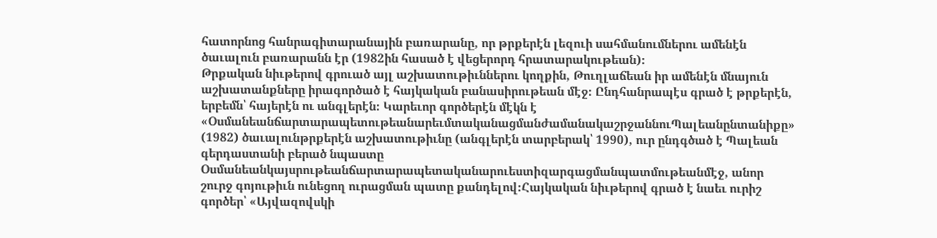հատորնոց հանրագիտարանային բառարանը, որ թրքերէն լեզուի սահմանումներու ամենէն ծաւալուն բառարանն էր (1982ին հասած է վեցերորդ հրատարակութեան)։
Թրքական նիւթերով գրուած այլ աշխատութիւններու կողքին, Թուղլաճեան իր ամենէն մնայուն աշխատանքները իրագործած է հայկական բանասիրութեան մէջ։ Ընդհանրապէս գրած է թրքերէն, երբեմն՝ հայերէն ու անգլերէն։ Կարեւոր գործերէն մէկն է «ՕսմանեանճարտարապետութեանարեւմտականացմանժամանակաշրջաննուՊալեանընտանիքը» (1982) ծաւալունթրքերէն աշխատութիւնը (անգլերէն տարբերակ՝ 1990), ուր ընդգծած է Պալեան գերդաստանի բերած նպաստը Օսմանեանկայսրութեանճարտարապետականարուեստիզարգացմանպատմութեանմէջ, անոր շուրջ գոյութիւն ունեցող ուրացման պատը քանդելով։Հայկական նիւթերով գրած է նաեւ ուրիշ գործեր՝ «Այվազովսկի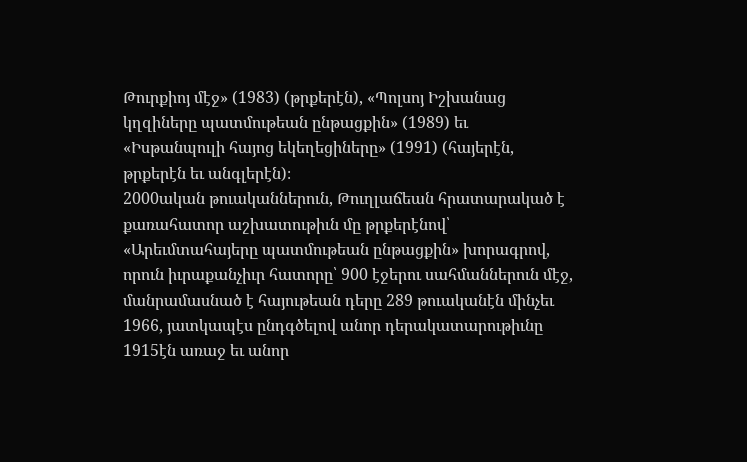Թուրքիոյ մէջ» (1983) (թրքերէն), «Պոլսոյ Իշխանաց կղզիները պատմութեան ընթացքին» (1989) եւ «Իսթանպուլի հայոց եկեղեցիները» (1991) (հայերէն, թրքերէն եւ անգլերէն)։
2000ական թուականներուն, Թուղլաճեան հրատարակած է քառահատոր աշխատութիւն մը թրքերէնով՝ «Արեւմտահայերը պատմութեան ընթացքին» խորագրով, որուն իւրաքանչիւր հատորը՝ 900 էջերու սահմաններուն մէջ, մանրամասնած է հայութեան դերը 289 թուականէն մինչեւ 1966, յատկապէս ընդգծելով անոր դերակատարութիւնը 1915էն առաջ եւ անոր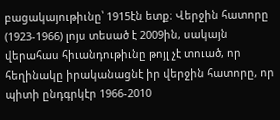բացակայութիւնը՝ 1915էն ետք։ Վերջին հատորը (1923-1966) լոյս տեսած է 2009ին, սակայն վերահաս հիւանդութիւնը թոյլ չէ տուած, որ հեղինակը իրականացնէ իր վերջին հատորը, որ պիտի ընդգրկէր 1966-2010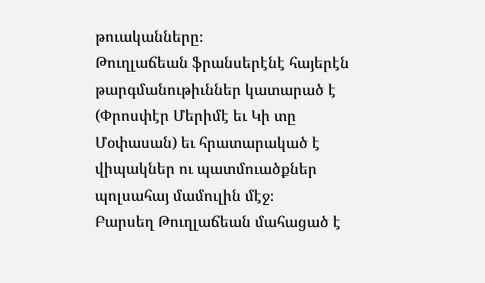թուականները։
Թուղլաճեան ֆրանսերէնէ հայերէն թարգմանութիւններ կատարած է (Փրոսփէր Մերիմէ եւ Կի տը Մօփասան) եւ հրատարակած է վիպակներ ու պատմուածքներ պոլսահայ մամուլին մէջ։
Բարսեղ Թուղլաճեան մահացած է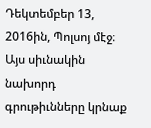Դեկտեմբեր 13, 2016ին, Պոլսոյ մէջ։
Այս սիւնակին նախորդ գրութիւնները կրնաք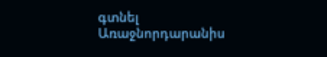գտնել Առաջնորդարանիս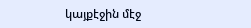կայքէջին մէջ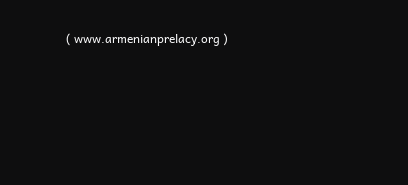( www.armenianprelacy.org )